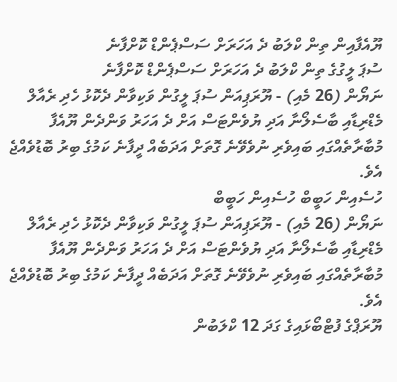ޔޫއެފާއިން ތިން ކްލަބު ދެ އަހަރަށް ސަސްޕެންޑް ކޮށްފާނެ
ސުޕަ ލީގުގެ ތިން ކްލަބު ދެ އަހަރަށް ސަސްޕެންޑް ކޮށްފާނެ
ނަޔޯން (26 މެއި) - ޔޫރަޕިއަން ސުޕަ ލީގުން ވަކިވާން ދެކޮޅު ހެދި ރެއާލް މެޑްރިޑާއި ބާސެލޯނާ އަދި ޔުވެންޓަސް އަށް ދެ އަހަރު ވަންދެން ޔޫއެފާ މުބާރާތެއްގައި ބައިވެރި ނުވެވޭނެ ގޮތަށް އަދަބެއް ދީފާނެ ކަމުގެ ބިރު ބޮޑުވެއްޖެ އެވެ.
ހުސެއިން ހަބީބް ހުސެއިން ހަބީބް
ނަޔޯން (26 މެއި) - ޔޫރަޕިއަން ސުޕަ ލީގުން ވަކިވާން ދެކޮޅު ހެދި ރެއާލް މެޑްރިޑާއި ބާސެލޯނާ އަދި ޔުވެންޓަސް އަށް ދެ އަހަރު ވަންދެން ޔޫއެފާ މުބާރާތެއްގައި ބައިވެރި ނުވެވޭނެ ގޮތަށް އަދަބެއް ދީފާނެ ކަމުގެ ބިރު ބޮޑުވެއްޖެ އެވެ.
ޔޫރަޕްގެ ފުޓްބޯޅައިގެ ގަދަ 12 ކްލަބުން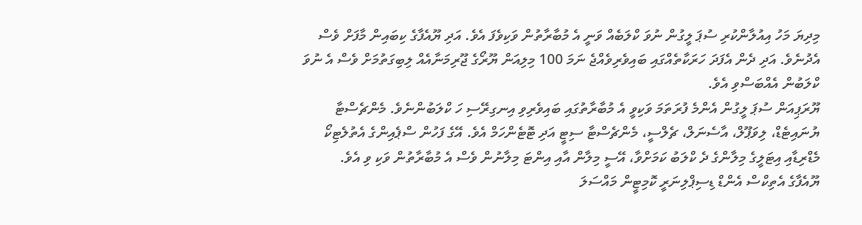މިދިޔަ މަހު އިއުލާންކުރި ސުޕަ ލީގުން ނުވަ ކްލަބެއް ވަނީ އެ މުބާރާތުން ވަކިވެފަ އެވެ. އަދި ޔޫއެފާގެ ކިބައިން މާފަށް ވެސް އެދުނެވެ. އަދި ދެން އެފަދަ ހަރަކާތެއްގައި ބައިވެރިވެއްޖެ ނަމަ 100 މިލިއަން ޔޫރޯގެ ޖޫރިމަނާއެއް ލިބިގަތުމަށް ވެސް އެ ނުވަ ކްލަބުން އެއްބަސްވި އެވެ.
ޔޫރަޕިއަން ސުޕަ ލީގުން އެންމެ ފުރަތަމަ ވަކިވީ އެ މުބާރާތުގައި ބައިވެރިވި އިނގިރޭސި ހަ ކްލަބުންނެވެ. މެންޗެސްޓާ ޔުނައިޓެޑް، ލިވަޕޫލް، އާސެނަލް، ޗެލްސީ، މެންޗެސްޓާ ސިޓީ އަދި ޓޮޓެންހަމް އެވެ. އޭގެ ފަހުން ސްޕެއިންގެ އެތުލެޓިކޯ މެޑްރިޑާއި އިޓަލީގެ މިލާންގެ ދެ ކްލަބު ކަމަށްވާ، އޭސީ މިލާން އާއި އިންޓަ މިލާނުން ވެސް އެ މުބާރާތުން ވަކި ވި އެވެ.
ޔޫއެފާގެ އެތިކްސް އެންޑް ޑިސިޕްލިނަރީ ކޮމިޓީން މައްސަލަ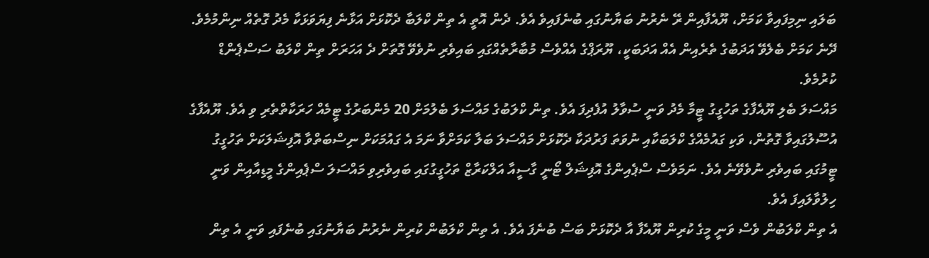ބަލައި ނިމިފައިވާ ކަމަށް، ޔޫއެފާއިން ރޭ ނެރުނު ބަޔާނުގައި ބުނެފައިވެ އެވެ. ދެން އޮތީ އެ ތިން ކްލަބާ ދެކޮޅަށް އަޅާނެ ފިޔަވަޅަކާ މެދު ގޮތެއް ނިންމުމެވެ.
ދޭނެ ކަމަށް ބެލެވޭ އަދަބުގެ ތެރެއިން އެއް އަދަބަކީ، ޔޫރަޕްގެ އެއްވެސް މުބާރާތެއްގައި ބައިވެރި ނުވެވޭ ގޮތަށް ދެ އަހަރަށް ތިން ކްލަބު ސަސްޕެންޑް ކުރުމެވެ.
މައްސަލަ ބެލި ޔޫއެފާގެ ތަހުގީގު ޓީމާ މެދު ވަނީ ސުވާލު އުފެދިފަ އެވެ. ތިން ކްލަބުގެ މައްސަލަ ބެލުމަށް 20 މެންބަރުގެ ޓީމެއް ހަރަކާތްތެރި ވި އެވެ. ޔޫއެފާގެ އުސޫލުގައިވާ ގޮތުން، ވަކި ގައުމެއްގެ ކްލަބަކާއި ނުވަތަ ފަރުދަކާ ދެކޮޅަށް މައްސަލަ ބަލާ ކަމަށްވާ ނަމަ އެ ގައުމަކަށް ނިސްބަތްވާ އޮފިޝަލަކަށް ތަހުގީގު ޓީމުގައި ބައިވެރި ނުވެވޭނެ އެވެ. ނަމަވެސް ސްޕެއިންގެ އޮފިޝަލް ޓޯނީ ގާސީއާ އަލްކަރާޒް ތަހުގީގުގައި ބައިވެރިވި މައްސަލަ ސްޕެއިންގެ މީޑިއާއިން ވަނީ ހިލުވާލައިފަ އެވެ.
އެ ތިން ކްލަބުން ވެސް ވަނީ މީގެ ކުރިން ޔޫއެފާ އާ ދެކޮޅަށް ބަސް ބުނެފަ އެވެ. އެ ތިން ކްލަބުން ކުރިން ނެރުނު ބަޔާނުގައި ބުނެފައި ވަނީ އެ ތިން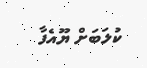ކުލަބަށް ޔޫއެފާ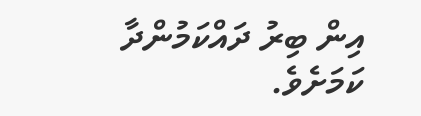އިން ބިރު ދައްކަމުންދާ ކަމަށެވެ.